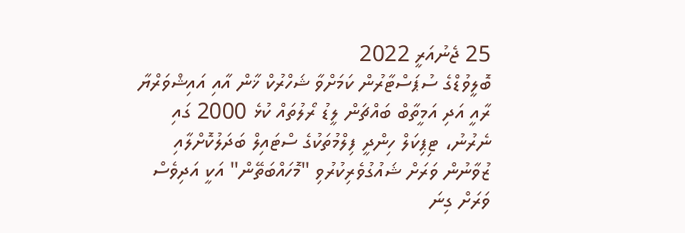25 ޖެނުއަރީ 2022
ބޮލީވުޑްގެ ސުޕަސްޓާރުން ކަމަށްވާ ޝަހްރުކް ޚާން އާއި އައިޝްވަރްޔާ ރާއީ އަދި އަމީތާބް ބައްޗަން ލީޑު ރޯލުތައް ކުޅެ 2000 ގައި ނެރުނު، ޓިޕިކަލް ހިންދީ ފިލްމުތަކުގެ ސްޓައިލް ބަދަލުކޮށްލާއި ޒުވާނުން ވަރަށް ޝައުގުވެރިކުރުވި "މޮހައްބަތޭން" އަކީ އަދިވެސް ވަރަށް ގިނަ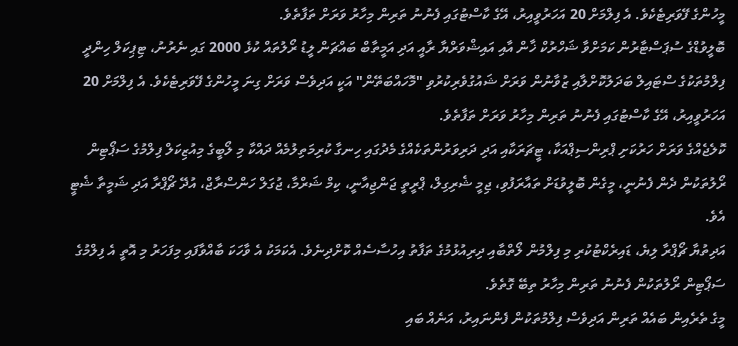މީހުންގެ ފޭވަރިޓެކެވެ. އެ ފިލްމަށް 20 އަހަރުވީއިރު، އޭގެ ކާސްޓުގައި ފެނުނު ތަރިން މިހާރު ވަރަށް ތަފާތެވެ.
ބޮލީވުޑްގެ ސުޕަސްޓާރުން ކަމަށްވާ ޝަހްރުކް ޚާން އާއި އައިޝްވަރްޔާ ރާއީ އަދި އަމީތާބް ބައްޗަން ލީޑު ރޯލުތައް ކުޅެ 2000 ގައި ނެރުނު، ޓިޕިކަލް ހިންދީ ފިލްމުތަކުގެ ސްޓައިލް ބަދަލުކޮށްލާއި ޒުވާނުން ވަރަށް ޝައުގުވެރިކުރުވި "މޮހައްބަތޭން" އަކީ އަދިވެސް ވަރަށް ގިނަ މީހުންގެ ފޭވަރިޓެކެވެ. އެ ފިލްމަށް 20 އަހަރުވީއިރު، އޭގެ ކާސްޓުގައި ފެނުނު ތަރިން މިހާރު ވަރަށް ތަފާތެވެ.
ކޮލެޖެއްގެ ވަރަށް ހަރުކަށި ޕްރިންސިޕްއަކާ، ޓީޗަރަކާއި އަދި ދަރިވަރުންތަކެއްގެ މެދުގައި ހިނގާ ކުރިމަތިލުމެއް ދައްކާ މި ލޯބީގެ މިއުޒިކަލް ފިލްމުގެ ސަޕޯޓިން ރޯލުތަކުން ދެން ފެނުނީ، މީގެން ބޮލީވުޑަށް ތައާރަފުވި، ޖިމީ ޝެރިގިލް، ޕްރީތީ ޖަންޖިއާނީ، ކިމް ޝަރްމާ، ޖުގަލް ހަންސްރާޖް، އުދޭ ޗޯޕްރާ އަދި ޝަމީތާ ޝެޓީ އެވެ.
އަދިތުޔާ ޗޯޕްރާ ލިޔެ، ޑައިރެކްޓުކުރި މި ފިލްމުން ލޯތްބާއި ދިރިއުޅުމުގެ ތަފާތު އިހުސާސެއް ކޮށްދިނެވެ. އެކަމަކު އެ ވާހަކަ ބާއްވާފައި މިފަހަރު މި އޮތީ އެ ފިލްމުގެ ސަޕޯޓިން ރޯލުތަކުން ފެނުނު ތަރިން މިހާރު ތިބޭ ގޮތެވެ.
މީގެ ތެރެއިން ބައެއް ތަރިން އަދިވެސް ފިލްމުތަކުން ފެންނައިރު، އަނެއް ބައި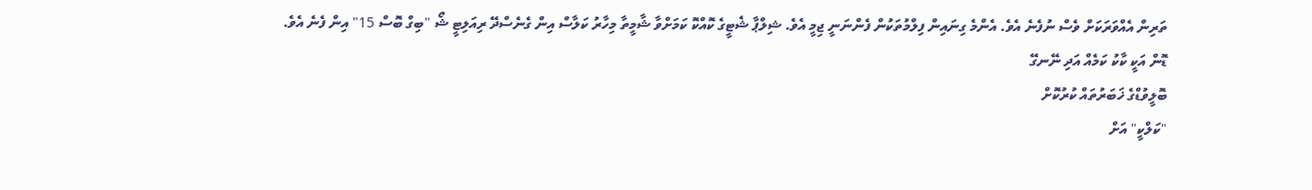ތަރިން އެއްވަރަކަށް ވެސް ނުފެނެ އެވެ. އެންމެ ގިނައިން ފިލްމުތަކުން ފެންނަނީ ޖިމީ އެވެ. ޝިލްޕާ ޝެޓީގެ ކޮއްކޮ ކަމަށްވާ ޝާމީތާ މިހާރު ކަލާސް އިން ގެނެސްދޭ ރިއަލިޓީ ޝޯ "ބިގް ބޮސް 15" އިން ފެނެ އެވެ.
ޑޮން އަކީ ކާކު ކަމެއް އަދި ނޭނގޭ
ބޮލީވުޑްގެ ޚަބަރުތައް ކުރުކޮށް
"ކަލްކީ" އަށް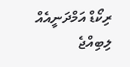ރިކޯޑް އަމްދަނީއެއް ލިބިއްޖެ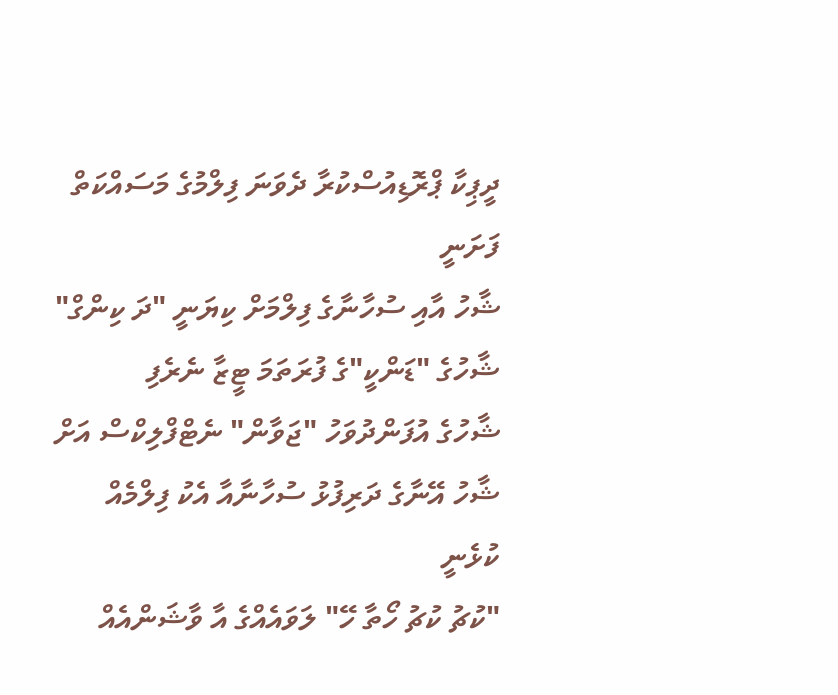ދީޕިކާ ޕްރޮޑިއުސްކުރާ ދެވަނަ ފިލްމުގެ މަސައްކަތް ފަށަނީ
ޝާހު އާއި ސުހާނާގެ ފިލްމަށް ކިޔަނީ "ދަ ކިންގް"
ޝާހުގެ "ޑަންކީ"ގެ ފުރަތަމަ ޓީޒާ ނެރެފި
ޝާހުގެ އުފަންދުވަހު "ޖަވާން" ނެޓްފްލިކްސް އަށް
ޝާހު އޭނާގެ ދަރިފުޅު ސުހާނާއާ އެކު ފިލްމެއް ކުޅެނީ
"ކުޗު ކުޗު ހޯތާ ހޭ" ލަވައެއްގެ އާ ވާޝަންއެއް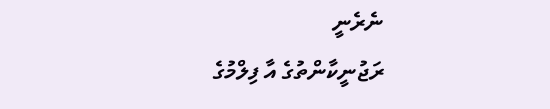ނެރެނީ
ރަޖުނީކާންތުގެ އާ ފިލްމުގެ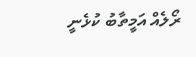ރޯލެއް އަމީތާބު ކުޅެނީ